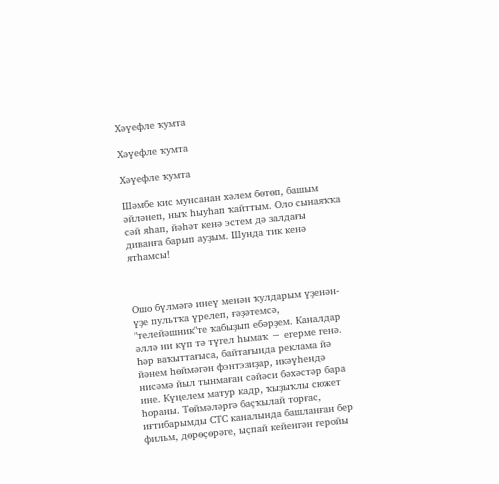Хәүефле ҡумта

Хәүефле ҡумта

Хәүефле ҡумта

Шәмбе кис мунсанан хәлем бөтөп, башым әйләнеп, ныҡ һыуһап ҡайттым. Оло сынаяҡҡа сәй яһап, йәһәт кенә эстем дә залдағы диванға барып ауҙым. Шунда тик кенә ятһамсы!



Ошо бүлмәгә инеү менән ҡулдарым үҙенән-үҙе пультҡа үрелеп, ғәҙәтемсә, "телейәшник"те ҡабыҙып ебәрҙем. Каналдар әллә ни күп тә түгел һымаҡ − егерме генә. Һәр ваҡыттағыса, байтағында реклама йә йәнем һөймәгән фэнтэзиҙар, икәүһендә нисәмә йыл тынмаған сәйәси бәхәстәр бара ине. Күңелем матур кадр, ҡыҙыҡлы сюжет һораны. Төймәләргә баҫҡылай торғас, иғтибарымды СТС каналында башланған бер фильм, дөрөҫөрәге, ыҫпай кейенгән геройы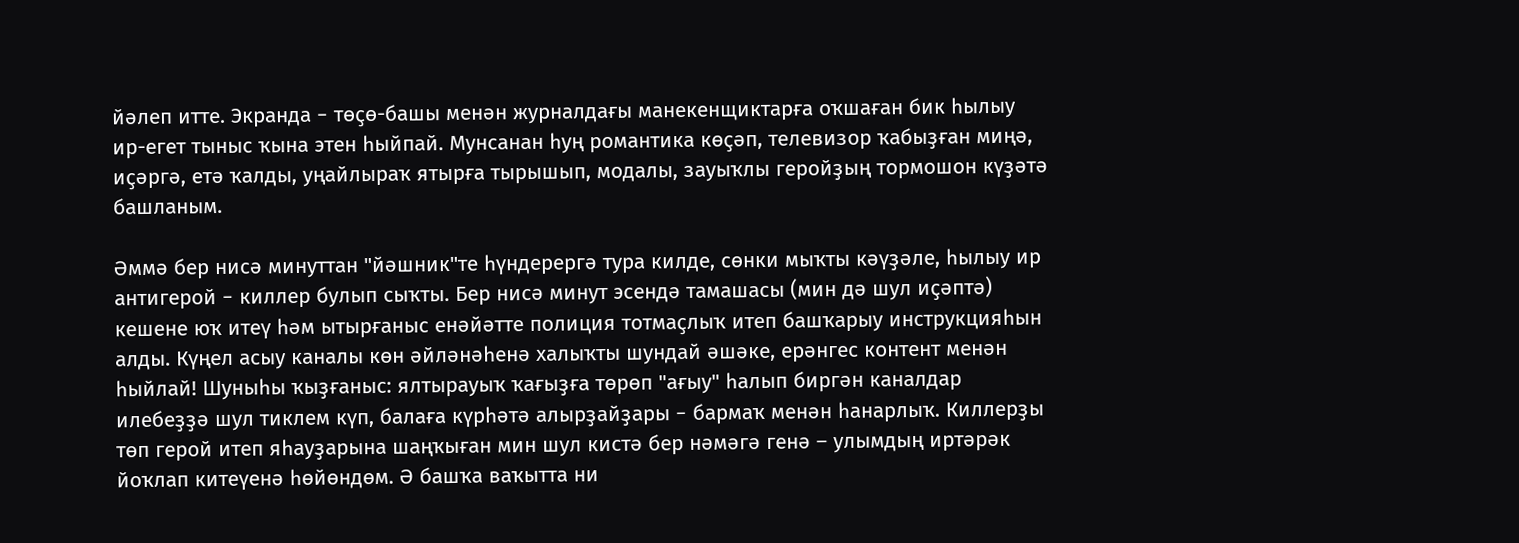йәлеп итте. Экранда − төҫө-башы менән журналдағы манекенщиктарға оҡшаған бик һылыу ир-егет тыныс ҡына этен һыйпай. Мунсанан һуң романтика көҫәп, телевизор ҡабыҙған миңә, иҫәргә, етә ҡалды, уңайлыраҡ ятырға тырышып, модалы, зауыҡлы геройҙың тормошон күҙәтә башланым.

Әммә бер нисә минуттан "йәшник"те һүндерергә тура килде, сөнки мыҡты кәүҙәле, һылыу ир антигерой − киллер булып сыҡты. Бер нисә минут эсендә тамашасы (мин дә шул иҫәптә) кешене юҡ итеү һәм ытырғаныс енәйәтте полиция тотмаҫлыҡ итеп башҡарыу инструкцияһын алды. Күңел асыу каналы көн әйләнәһенә халыҡты шундай әшәке, ерәнгес контент менән һыйлай! Шуныһы ҡыҙғаныс: ялтырауыҡ ҡағыҙға төрөп "ағыу" һалып биргән каналдар илебеҙҙә шул тиклем күп, балаға күрһәтә алырҙайҙары − бармаҡ менән һанарлыҡ. Киллерҙы төп герой итеп яһауҙарына шаңҡыған мин шул кистә бер нәмәгә генә – улымдың иртәрәк йоҡлап китеүенә һөйөндөм. Ә башҡа ваҡытта ни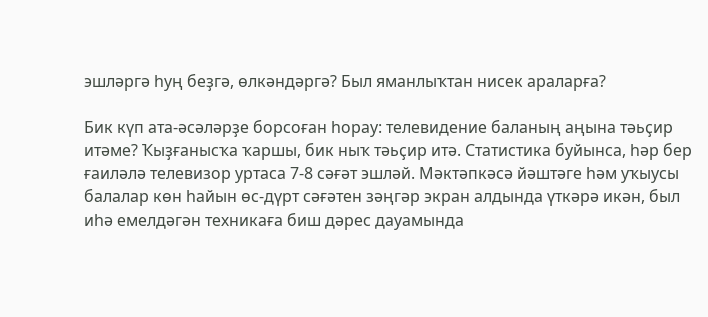эшләргә һуң беҙгә, өлкәндәргә? Был яманлыҡтан нисек араларға?

Бик күп ата-әсәләрҙе борсоған һорау: телевидение баланың аңына тәьҫир итәме? Ҡыҙғанысҡа ҡаршы, бик ныҡ тәьҫир итә. Статистика буйынса, һәр бер ғаиләлә телевизор уртаса 7-8 сәғәт эшләй. Мәктәпкәсә йәштәге һәм уҡыусы балалар көн һайын өс-дүрт сәғәтен зәңгәр экран алдында үткәрә икән, был иһә емелдәгән техникаға биш дәрес дауамында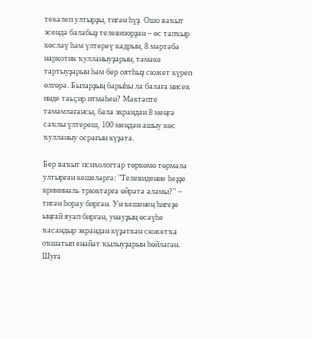текәлеп ултырҙы, тигән һүҙ. Ошо ваҡыт эсендә балабыҙ телевизорҙан – өс тапҡыр көсләү һәм үлтереү кадрын, 8 мәртәбә наркотик ҡулланыуҙарын, тәмәке тартыуҙарын һәм бер оятһыҙ сюжет күреп өлгөрә. Быларҙың барыһы ла балаға нисек инде тәьҫир итмәһен? Мәктәпте тамамлағансы, бала экрандан 8 меңгә саҡлы үлтереш, 100 меңдән ашыу көс ҡулланыу осрағын күҙәтә.

Бер ваҡыт психологтар төркөмө төрмәлә ултырған кешеләргә: "Телевидение һеҙҙе криминаль трюктарға өйрәтә аламы?" − тигән һорау биргән. Ун кешенең һигеҙе ыңғай яуап биргән, унауҙың өсәүһе ҡасандыр экрандан күҙәткән сюжетҡа оҡшатып енәйәт ҡылыуҙарын һөйләгән. Шуға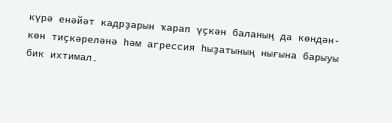күрә енәйәт кадрҙарын ҡарап үҫкән баланың да көндән-көн тиҫкәреләнә һәм агрессия һыҙатының нығына барыуы бик ихтимал.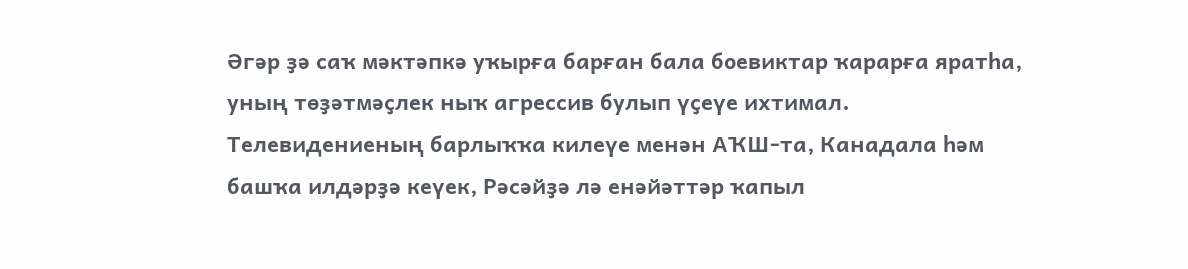Әгәр ҙә саҡ мәктәпкә уҡырға барған бала боевиктар ҡарарға яратһа, уның төҙәтмәҫлек ныҡ агрессив булып үҫеүе ихтимал. Телевидениеның барлыҡҡа килеүе менән АҠШ-та, Канадала һәм башҡа илдәрҙә кеүек, Рәсәйҙә лә енәйәттәр ҡапыл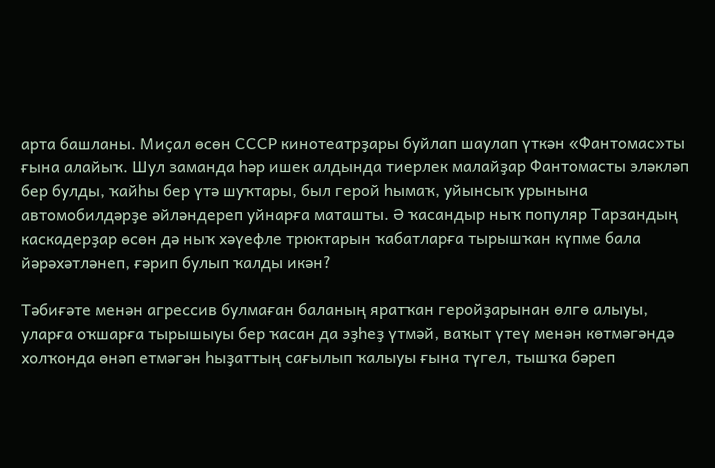арта башланы. Миҫал өсөн СССР кинотеатрҙары буйлап шаулап үткән «Фантомас»ты ғына алайыҡ. Шул заманда һәр ишек алдында тиерлек малайҙар Фантомасты эләкләп бер булды, ҡайһы бер үтә шуҡтары, был герой һымаҡ, уйынсыҡ урынына автомобилдәрҙе әйләндереп уйнарға маташты. Ә ҡасандыр ныҡ популяр Тарзандың каскадерҙар өсөн дә ныҡ хәүефле трюктарын ҡабатларға тырышҡан күпме бала йәрәхәтләнеп, ғәрип булып ҡалды икән?

Тәбиғәте менән агрессив булмаған баланың яратҡан геройҙарынан өлгө алыуы, уларға оҡшарға тырышыуы бер ҡасан да эҙһеҙ үтмәй, ваҡыт үтеү менән көтмәгәндә холҡонда өнәп етмәгән һыҙаттың сағылып ҡалыуы ғына түгел, тышҡа бәреп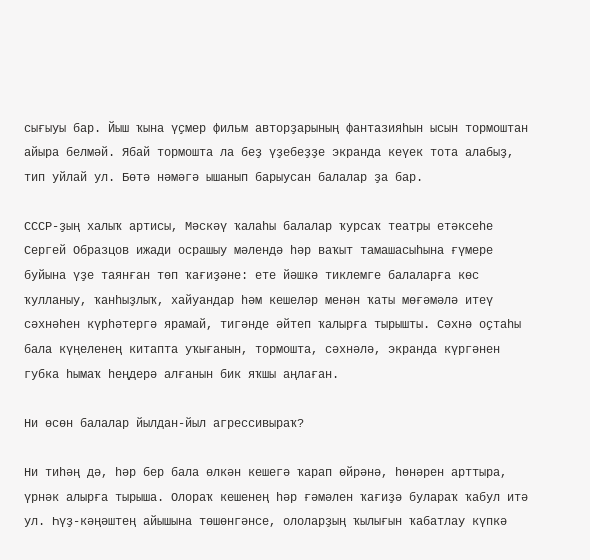сығыуы бар. Йыш ҡына үҫмер фильм авторҙарының фантазияһын ысын тормоштан айыра белмәй. Ябай тормошта ла беҙ үҙебеҙҙе экранда кеүек тота алабыҙ, тип уйлай ул. Бөтә нәмәгә ышанып барыусан балалар ҙа бар.

СССР-ҙың халыҡ артисы, Мәскәү ҡалаһы балалар ҡурсаҡ театры етәксеһе Сергей Образцов ижади осрашыу мәлендә һәр ваҡыт тамашасыһына ғүмере буйына үҙе таянған төп ҡағиҙәне: ете йәшкә тиклемге балаларға көс ҡулланыу, ҡанһыҙлыҡ, хайуандар һәм кешеләр менән ҡаты мөғәмәлә итеү сәхнәһен күрһәтергә ярамай, тигәнде әйтеп ҡалырға тырышты. Сәхнә оҫтаһы бала күңеленең китапта уҡығанын, тормошта, сәхнәлә, экранда күргәнен губка һымаҡ һеңдерә алғанын бик яҡшы аңлаған.

Ни өсөн балалар йылдан-йыл агрессивыраҡ?

Ни тиһәң дә, һәр бер бала өлкән кешегә ҡарап өйрәнә, һөнәрен арттыра, үрнәк алырға тырыша. Олораҡ кешенең һәр ғәмәлен ҡағиҙә булараҡ ҡабул итә ул. Һүҙ-кәңәштең айышына төшөнгәнсе, ололарҙың ҡылығын ҡабатлау күпкә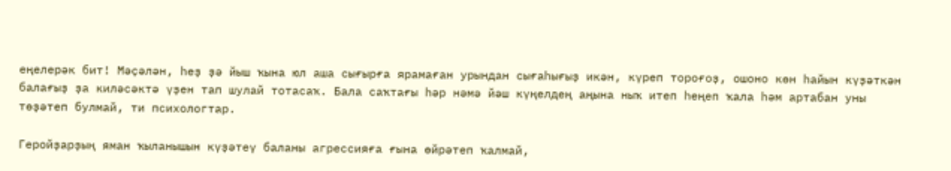еңелерәк бит! Мәҫәлән, һеҙ ҙә йыш ҡына юл аша сығырға ярамаған урындан сығаһығыҙ икән, күреп тороғоҙ, ошоно көн һайын күҙәткән балағыҙ ҙа киләсәктә үҙен тап шулай тотасаҡ. Бала саҡтағы һәр нәмә йәш күңелдең аңына ныҡ итеп һеңеп ҡала һәм артабан уны төҙәтеп булмай, ти психологтар.

Геройҙарҙың яман ҡыланышын күҙәтеү баланы агрессияға ғына өйрәтеп ҡалмай,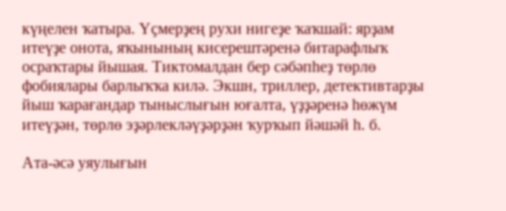күңелен ҡатыра. Үҫмерҙең рухи нигеҙе ҡаҡшай: ярҙам итеүҙе онота, яҡынының кисерештәренә битарафлыҡ осраҡтары йышая. Тиктомалдан бер сәбәпһеҙ төрлө фобиялары барлыҡҡа килә. Экшн, триллер, детективтарҙы йыш ҡарағандар тыныслығын юғалта, үҙҙәренә һөжүм итеүҙән, төрлө эҙәрлекләүҙәрҙән ҡурҡып йәшәй һ. б.

Ата-әсә уяулығын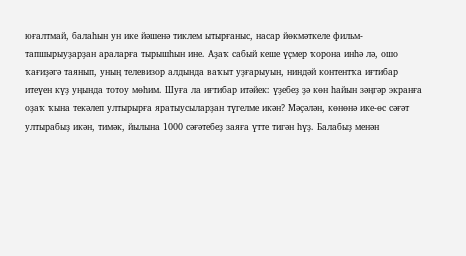юғалтмай, балаһын ун ике йәшенә тиклем ытырғаныс, насар йөкмәткеле фильм-тапшырыуҙарҙан араларға тырышһын ине. Аҙаҡ сабый кеше үҫмер ҡорона инһә лә, ошо ҡағиҙәгә таянып, уның телевизор алдында ваҡыт уҙғарыуын, ниндәй контентҡа иғтибар итеүен күҙ уңында тотоу мөһим. Шуға ла иғтибар итәйек: үҙебеҙ ҙә көн һайын зәңгәр экранға оҙаҡ ҡына текәлеп ултырырға яратыусыларҙан түгелме икән? Мәҫәлән, көнөнә ике-өс сәғәт ултырабыҙ икән, тимәк, йылына 1000 сәғәтебеҙ заяға үтте тигән һүҙ. Балабыҙ менән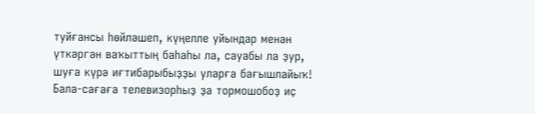туйғансы һөйләшеп, күңелле уйындар менән үткәргән ваҡыттың баһаһы ла, сауабы ла ҙур, шуға күрә иғтибарыбыҙҙы уларға бағышлайыҡ! Бала-сағаға телевизорһыҙ ҙа тормошобоҙ иҫ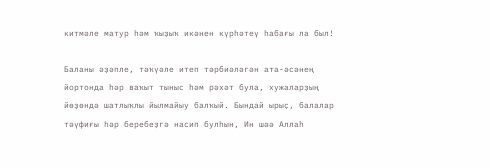китмәле матур һәм ҡыҙыҡ икәнен күрһәтеү һабағы ла был!

Баланы әҙәпле, тәҡүәле итеп тәрбиәләгән ата-әсәнең йортонда һәр ваҡыт тыныс һәм рәхәт була, хужаларҙың йөҙөндә шатлыҡлы йылмайыу балҡый. Бындай ырыҫ, балалар тәүфиғы һәр беребеҙгә насип булһын, Ин шәә Аллаһ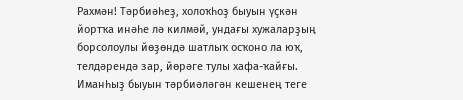Рахмән! Тәрбиәһеҙ, холоҡһоҙ быуын үҫкән йортҡа инәһе лә килмәй, ундағы хужаларҙың борсолоулы йөҙөндә шатлыҡ осҡоно ла юҡ, телдәрендә зар, йөрәге тулы хафа-ҡайғы. Иманһыҙ быуын тәрбиәләгән кешенең теге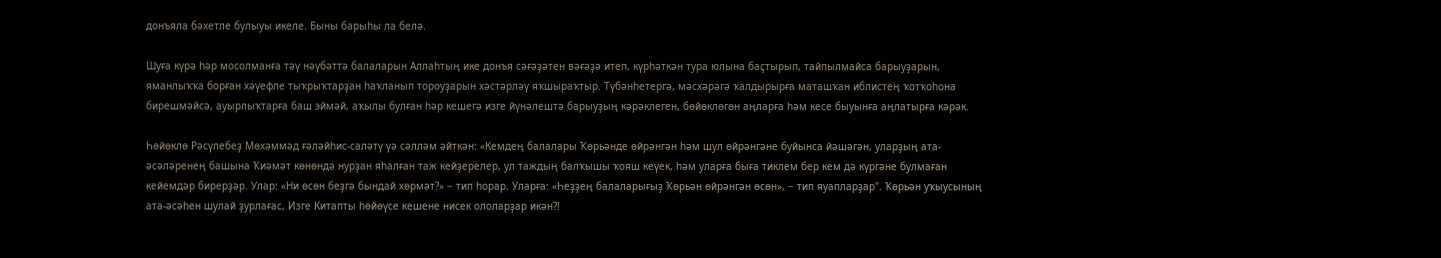донъяла бәхетле булыуы икеле. Быны барыһы ла белә.

Шуға күрә һәр мосолманға тәү нәүбәттә балаларын Аллаһтың ике донъя сәғәҙәтен вәғәҙә итеп, күрһәткән тура юлына баҫтырып, тайпылмайса барыуҙарын, яманлыҡҡа борған хәүефле тыҡрыҡтарҙан һаҡланып тороуҙарын хәстәрләү яҡшыраҡтыр. Түбәнһетергә, мәсхәрәгә ҡалдырырға маташҡан иблистең ҡотҡоһона бирешмәйсә, ауырлыҡтарға баш эймәй, аҡылы булған һәр кешегә изге йүнәлештә барыуҙың кәрәклеген, бөйөклөгөн аңларға һәм кесе быуынға аңлатырға кәрәк.

Һөйөклө Рәсүлебеҙ Мөхәммәд ғәләйһис-саләтү үә сәлләм әйткән: «Кемдең балалары Ҡөрьәнде өйрәнгән һәм шул өйрәнгәне буйынса йәшәгән, уларҙың ата-әсәләренең башына Ҡиәмәт көнөндә нурҙан яһалған таж кейҙерелер, ул таждың балҡышы ҡояш кеүек, һәм уларға быға тиклем бер кем дә күргәне булмаған кейемдәр бирерҙәр. Улар: «Ни өсөн беҙгә бындай хөрмәт?» − тип һорар. Уларға: «Һеҙҙең балаларығыҙ Ҡөрьән өйрәнгән өсөн», − тип яуапларҙар". Ҡөрьән уҡыусының ата-әсәһен шулай ҙурлағас, Изге Китапты һөйөүсе кешене нисек ололарҙар икән?!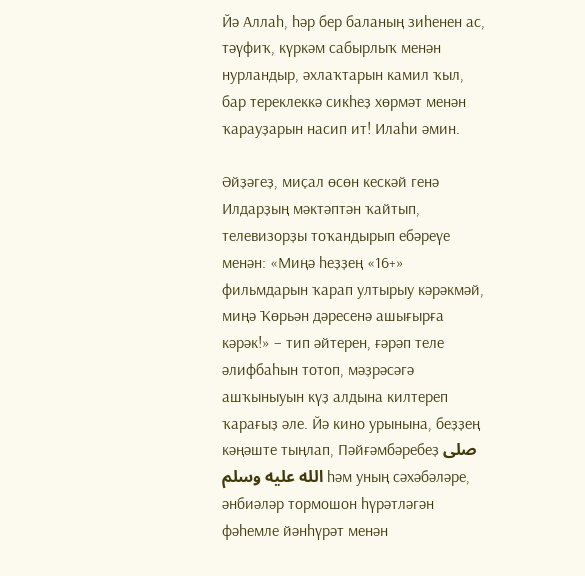Йә Аллаһ, һәр бер баланың зиһенен ас, тәүфиҡ, күркәм сабырлыҡ менән нурландыр, әхлаҡтарын камил ҡыл, бар тереклеккә сикһеҙ хөрмәт менән ҡарауҙарын насип ит! Илаһи әмин.

Әйҙәгеҙ, миҫал өсөн кескәй генә Илдарҙың мәктәптән ҡайтып, телевизорҙы тоҡандырып ебәреүе менән: «Миңә һеҙҙең «16+» фильмдарын ҡарап ултырыу кәрәкмәй, миңә Ҡөрьән дәресенә ашығырға кәрәк!» – тип әйтерен, ғәрәп теле әлифбаһын тотоп, мәҙрәсәгә ашҡыныуын күҙ алдына килтереп ҡарағыҙ әле. Йә кино урынына, беҙҙең кәңәште тыңлап, Пәйғәмбәребеҙ صلى الله عليه وسلم һәм уның сәхәбәләре, әнбиәләр тормошон һүрәтләгән фәһемле йәнһүрәт менән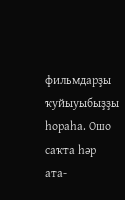фильмдарҙы ҡуйыуыбыҙҙы һораһа. Ошо саҡта һәр ата-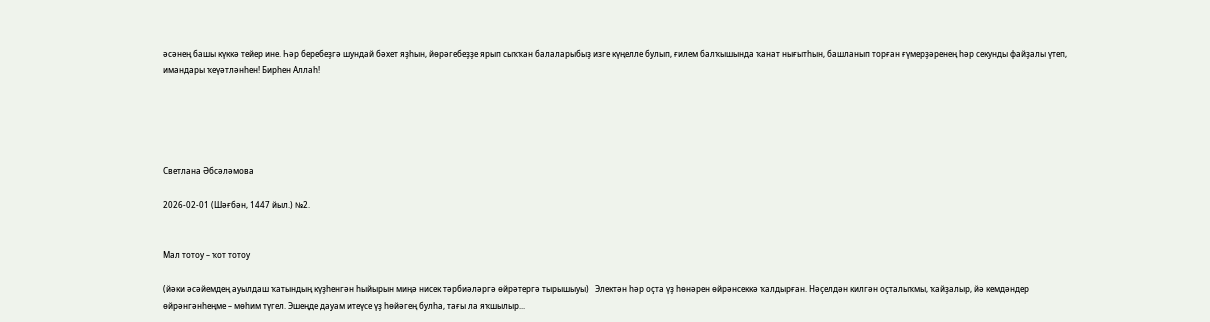әсәнең башы күккә тейер ине. Һәр беребеҙгә шундай бәхет яҙһын, йөрәгебеҙҙе ярып сыҡҡан балаларыбыҙ изге күңелле булып, ғилем балҡышында ҡанат нығытһын, башланып торған ғүмерҙәренең һәр секунды файҙалы үтеп, имандары ҡеүәтләнһен! Бирһен Аллаһ!





Светлана Әбсәләмова

2026-02-01 (Шәғбән, 1447 йыл.) №2.


Мал тотоу – ҡот тотоу

(йәки әсәйемдең ауылдаш ҡатындың күҙһенгән һыйырын миңә нисек тәрбиәләргә өйрәтергә тырышыуы)   Электән һәр оҫта үҙ һөнәрен өйрәнсеккә ҡалдырған. Нәҫелдән килгән оҫталыҡмы, ҡайҙалыр, йә кемдәндер өйрәнгәнһеңме – мөһим түгел. Эшеңде дауам итеүсе үҙ һөйәгең булһа, тағы ла яҡшылыр...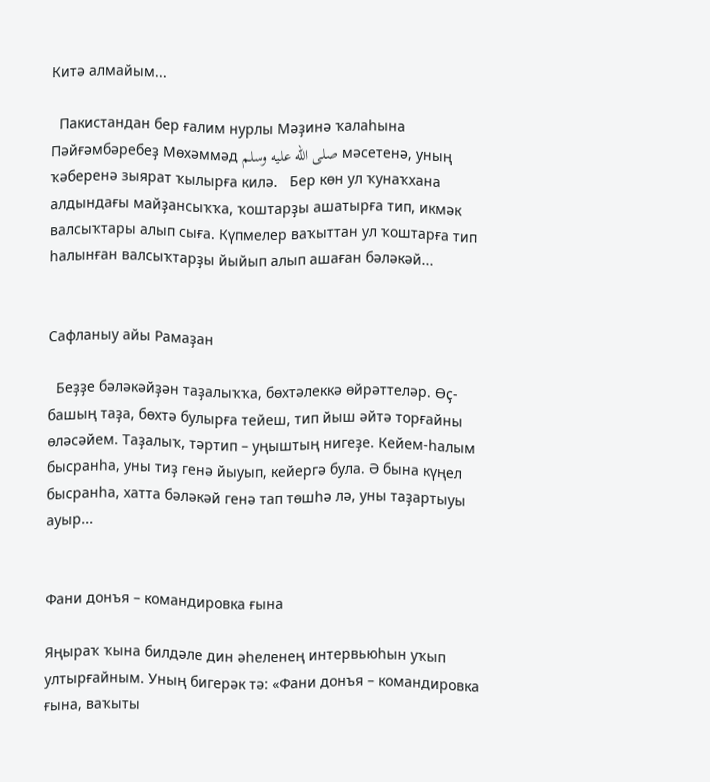Китә алмайым...

  Пакистандан бер ғалим нурлы Мәҙинә ҡалаһына Пәйғәмбәребеҙ Мөхәммәд صلى الله عليه وسلم мәсетенә, уның ҡәберенә зыярат ҡылырға килә.   Бер көн ул ҡунаҡхана алдындағы майҙансыҡҡа, ҡоштарҙы ашатырға тип, икмәк валсыҡтары алып сыға. Күпмелер ваҡыттан ул ҡоштарға тип һалынған валсыҡтарҙы йыйып алып ашаған бәләкәй...


Сафланыу айы Рамаҙан

  Беҙҙе бәләкәйҙән таҙалыҡҡа, бөхтәлеккә өйрәттеләр. Өҫ-башың таҙа, бөхтә булырға тейеш, тип йыш әйтә торғайны өләсәйем. Таҙалыҡ, тәртип – уңыштың нигеҙе. Кейем-һалым бысранһа, уны тиҙ генә йыуып, кейергә була. Ә бына күңел бысранһа, хатта бәләкәй генә тап төшһә лә, уны таҙартыуы ауыр...


Фани донъя – командировка ғына

Яңыраҡ ҡына билдәле дин әһеленең интервьюһын уҡып ултырғайным. Уның бигерәк тә: «Фани донъя – командировка ғына, ваҡыты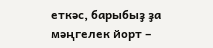еткәс, барыбыҙ ҙа мәңгелек йорт –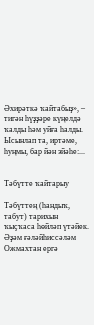Әхирәткә ҡайтабыҙ», – тигән һүҙҙәре күңелдә ҡалды һәм уйға һалды. Ысынлап та, иртәме, һуңмы, бар йән эйәһе:...


Тәбүтте ҡайтарыу

Тәбүттең (һандыҡ, табут) тарихын ҡыҫҡаса һөйләп үтәйек.   Әҙәм ғәләйһиссәләм Ожмахтан ергә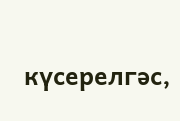күсерелгәс,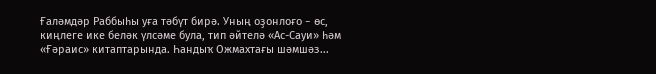Ғаләмдәр Раббыһы уға тәбүт бирә. Уның оҙонлоғо − өс, киңлеге ике беләк үлсәме була, тип әйтелә «Ас-Сауи» һәм «Ғәраис» китаптарында. Һандыҡ Ожмахтағы шәмшәз...